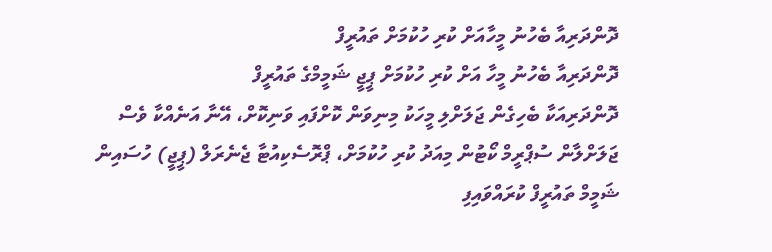ދޮންދަރިއާ ބެހުނު މީހާއަށް ކުރި ހުކުމަށް ތައުރީފް
ދޮންދަރިއާ ބެހުނު މީހާ އަށް ކުރި ހުކުމަށް ޕީޖީ ޝަމީމްގެ ތައުރީފް
ދޮންދަރިއަކާ ބެހިގެން ޖަލަށްލި މީހަކު މިނިވަން ކޮށްފައި ވަނިކޮށް، އޭނާ އަނެއްކާ ވެސް ޖަލަށްލާން ސުޕްރީމް ކޯޓުން މިއަދު ކުރި ހުކުމަށް، ޕްރޮސެކިއުޓާ ޖެނެރަލް (ޕީޖީ) ހުސައިން ޝަމީމް ތައުރީފް ކުރައްވައިފި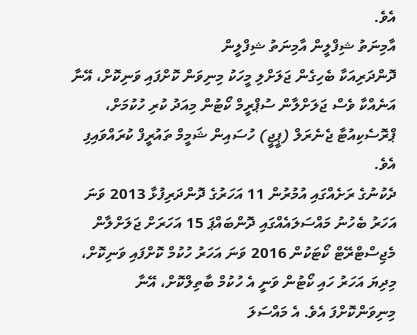އެވެ.
އާމިނަތު ޝިފްލީން އާމިނަތު ޝިފްލީން
ދޮންދަރިއަކާ ބެހިގެން ޖަލަށްލި މީހަކު މިނިވަން ކޮށްފައި ވަނިކޮށް، އޭނާ އަނެއްކާ ވެސް ޖަލަށްލާން ސުޕްރީމް ކޯޓުން މިއަދު ކުރި ހުކުމަށް، ޕްރޮސެކިއުޓާ ޖެނެރަލް (ޕީޖީ) ހުސައިން ޝަމީމް ތައުރީފް ކުރައްވައިފި އެވެ.
ދެކުނުގެ ރަށެއްގައި އުމުރުން 11 އަހަރުގެ ދޮންދަރިފުޅާ 2013 ވަނަ އަހަރު ބެހުނު މައްސަލައެއްގައި ދޮންބައްޕަ 15 އަހަރަށް ޖަލަށްލާން މެޖިސްޓްރޭޓް ކޯޓަކުން 2016 ވަނަ އަހަރު ހުކުމް ކޮށްފައި ވަނިކޮށް، މިދިޔަ އަހަރު ހައި ކޯޓުން ވަނީ އެ ހުކުމް ބާތިލްކޮށް، އޭނާ މިނިވަންކޮށްފަ އެވެ. އެ މައްސަލަ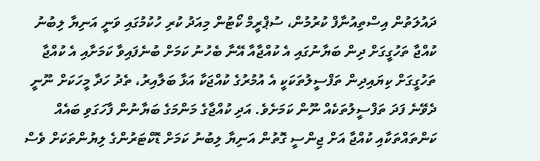ދައުލަތުން އިސްތިއުނާފް ކުރުމުން، ސުޕްރީމް ކޯޓުން މިއަދު ކުރި ހުކުމުގައި ވަނީ އަނިޔާ ލިބުނު ކުއްޖާ ތަހުގީގަށް ދިން ބަޔާނުގައި އެ ކުއްޖާއާ އޭނާ ބެހުނު ކަމަށް ބުނެފައިވާ ކަމަށާއި އެ ކުއްޖާ ތަހުގީގަށް ކިޔައިދިން ތަފްސީލުތަކަކީ އެ އުމުރުގެ ކުއްޖަކާ އަޅާ ބަލާއިރު، ތެދު ހަދާ މީހަކަށް ނޫނީ ދެވޭނެ ފަދަ ތަފްސީލުތަކެއް ނޫން ކަމަށެވެ. އަދި ކުއްޖާގެ މަންމަގެ ބަޔާނުން ފާހަގަވި ބައެއް ކަންތައްތަކާއި ކުއްޖާ އަށް ޖިންސީ ގޮތުން އަނިޔާ ލިބުނު ކަމަށް ޑޮކްޓަރުންގެ ލިޔުންތަކަށް ވެސް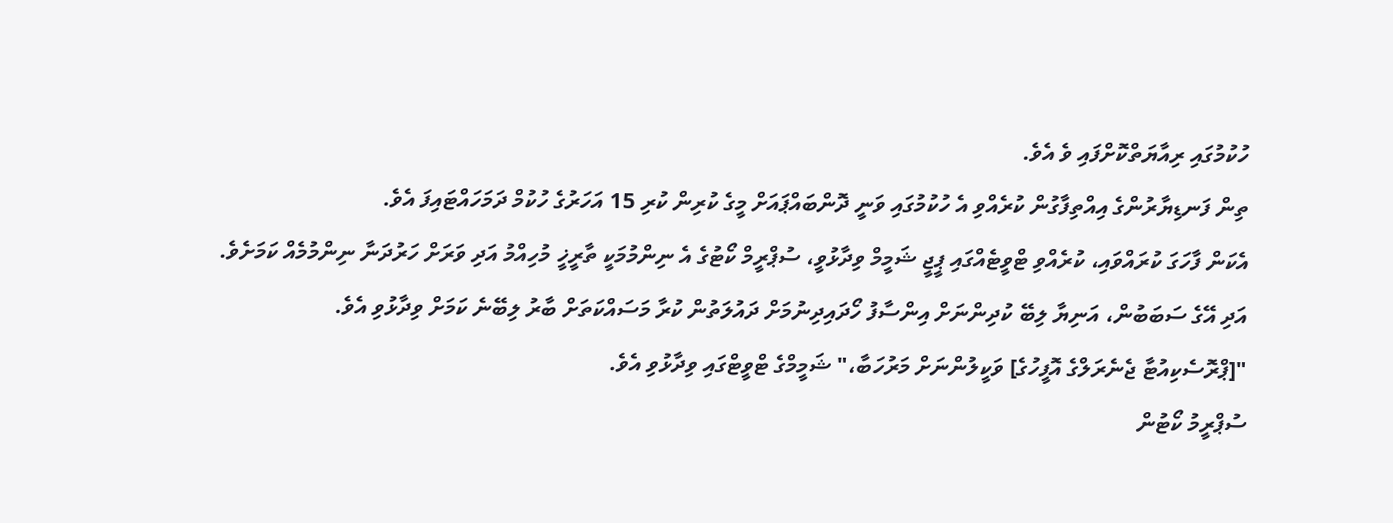ހުކުމުގައި ރިއާޔަތްކޮށްފައި ވެ އެވެ.
ތިން ފަނޑިޔާރުންގެ އިއްތިފާގުން ކުރެއްވި އެ ހުކުމުގައި ވަނީ ދޮންބައްޕައަށް މީގެ ކުރިން ކުރި 15 އަހަރުގެ ހުކުމް ދަމަހައްޓައިފަ އެވެ.
އެކަން ފާހަގަ ކުރައްވައި، ކުރެއްވި ޓްވީޓެއްގައި ޕީޖީ ޝަމީމް ވިދާޅުވީ، ސުޕްރީމް ކޯޓުގެ އެ ނިންމުމަކީ ތާރީޚީ މުހިއްމު އަދި ވަރަށް ހަރުދަނާ ނިންމުމެއް ކަމަށެވެ. އަދި އޭގެ ސަބަބުން، އަނިޔާ ލިބޭ ކުދިންނަށް އިންސާފު ހޯދައިދިނުމަށް ދައުލަތުން ކުރާ މަސައްކަތަށް ބާރު ލިބޭނެ ކަމަށް ވިދާޅުވި އެވެ.
"[ޕްރޮސެކިއުޓާ ޖެނެރަލްގެ އޮފީހުގެ] ވަކީލުންނަށް މަރުހަބާ،" ޝަމީމްގެ ޓްވީޓްގައި ވިދާޅުވި އެވެ.
ސުޕްރީމު ކޯޓުން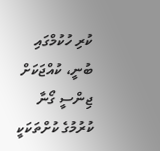ކުރި ހުކުމްގައި ބުނީ، ކުއްޖަކަށް ޖިންސީ ގޯނާ ކުރުމުގެ ކުށްތަކަކީ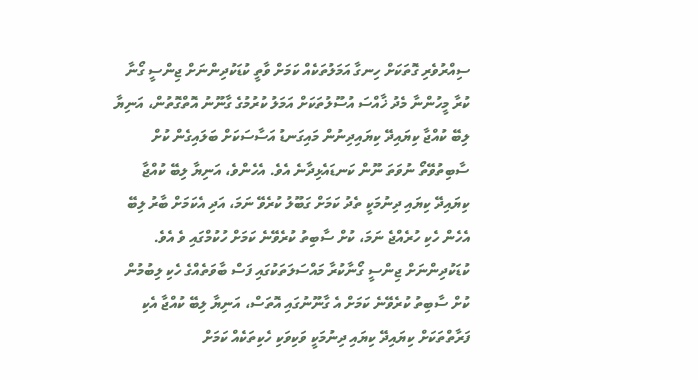ސިއްރުވެރި ގޮތަކަށް ހިނގާ އަމަލުތަކެއް ކަމަށް ވާތީ ކުޑަކުދިންނަށް ޖިންސީ ގޯނާ ކުރާ މީހުންނާ މެދު ޚާއްސަ އުސޫލުތަކަށް އަމަލު ކުރުމުގެ ގާނޫނު އޮތްގޮތުން، އަނިޔާ ލިބޭ ކުއްޖާ ކިޔައިދޭ ކިޔައިދިނުން މައިގަނޑު އަސާސަކަށް ބަލައިގެން ކުށް ސާބިތުވޭތޯ ނުވަތަ ނޫން ކަނޑައެޅިދާނެ އެވެ. އެހެންވެ، އަނިޔާ ލިބޭ ކުއްޖާ ކިޔައިދޭ ކިޔައި ދިނުމަކީ ތެދު ކަމަށް ގަބޫލު ކުރެވޭ ނަމަ، އަދި އެކަމަށް ބާރު ލިބޭ އެހެން ހެކި ހުރެއްޖެ ނަމަ، ކުށް ސާބިތު ކުރެވޭނެ ކަމަށް ހުކުމްގައި ވެ އެވެ.
ކުޑަކުދިންނަށް ޖިންސީ ގޯނާކުރާ މައްސަލަތަކުގައި ފަސް ބާވަތެއްގެ ހެކި ލިބުމުން ކުށް ސާބިތު ކުރެވޭނެ ކަމަށް އެ ގާނޫނުގައި އޮތަސް، އަނިޔާ ލިބޭ ކުއްޖާ އެކި ފަރާތްތަކަށް ކިޔައިދޭ ކިޔައި ދިނުމަކީ ވަކިވަކި ހެކިތަކެއް ކަމަށް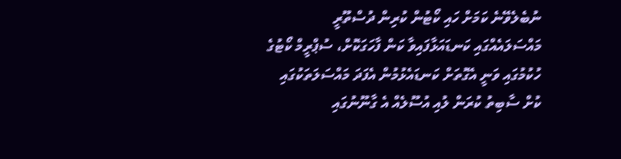ނުބެލެވޭނެ ކަމަށް ހައި ކޯޓުން ކުރިން ދުސްތޫރީ މައްސަލައެއްގައި ކަނޑައަޅާފައިވާ ކަން ފާހަގަކޮށް، ސުޕްރީމް ކޯޓުގެ ހުކުމުގައި ވަނީ އެގޮތަށް ކަނޑައެޅުމުން އެފަދަ މައްސަލަތަކުގައި ކުށް ސާބިތު ކުރަން ލުއި އުސޫލެއް އެ ގާނޫނުގައި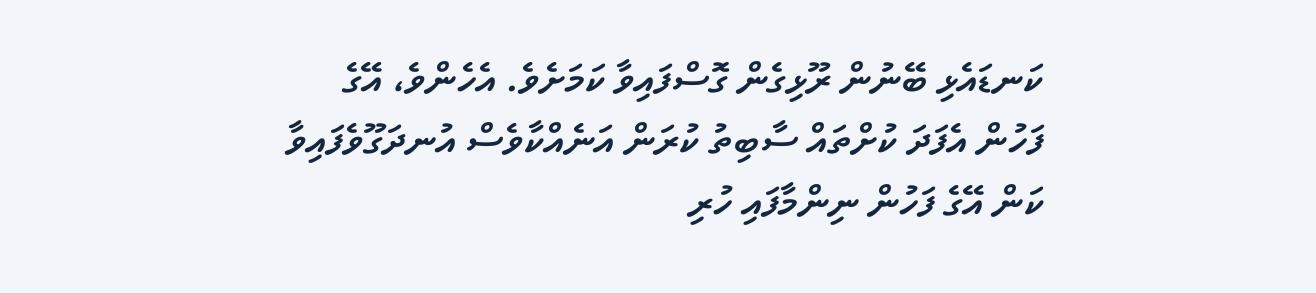ކަނޑައެޅި ބޭނުން ރޫޅިގެން ގޮސްފައިވާ ކަމަށެވެ. އެހެންވެ، އޭގެ ފަހުން އެފަދަ ކުށްތައް ސާބިތު ކުރަން އަނެއްކާވެސް އުނދަގޫވެފައިވާ ކަން އޭގެ ފަހުން ނިންމާފައި ހުރި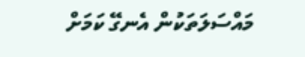މައްސަލަތަކުން އެނގޭ ކަމަށް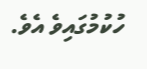ހުކުމުގައިވެ އެވެ.